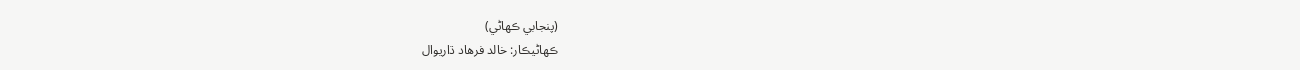(پنجابي ڪھاڻي)
ڪھاڻيڪار: خالد فرهاد ڌاريوال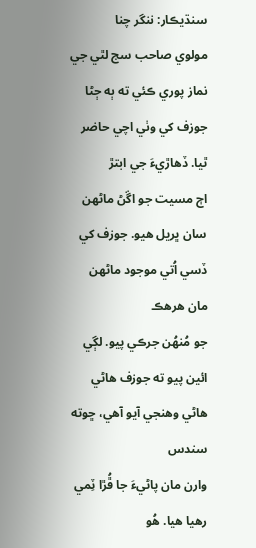سنڌيڪار: ننگر چنا
مولوي صاحب سج لٿي جي نماز پوري ڪئي ته ٻه ڄڻا
جوزف کي وٺي اچي حاضر ٿيا. ڏهاڙيءَ جي ابتڙ
اڄ مسيت جو اڱڻ ماڻهن سان ڀريل هيو. جوزف کي ڏسي اُتي موجود ماڻهن مان هرهڪ
جو مُنھُن جرڪي پيو. لڳي ائين پيو ته جوزف هاڻي هاڻي وهنجي آيو آهي، ڇوته سندس
وارن مان پاڻيءَ جا ڦُڙا ٽِمي رهيا هيا. هُو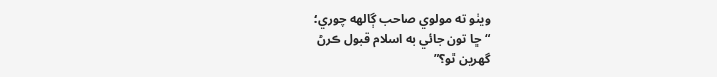ويٺو ته مولوي صاحب ڳالهه چوري؛
“ڇا تون جائي به اسلام قبول ڪرڻ
گهرين ٿو؟”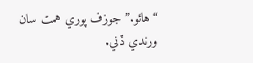“هائو.” جوزف پوري همت سان
ورندي ڏني.